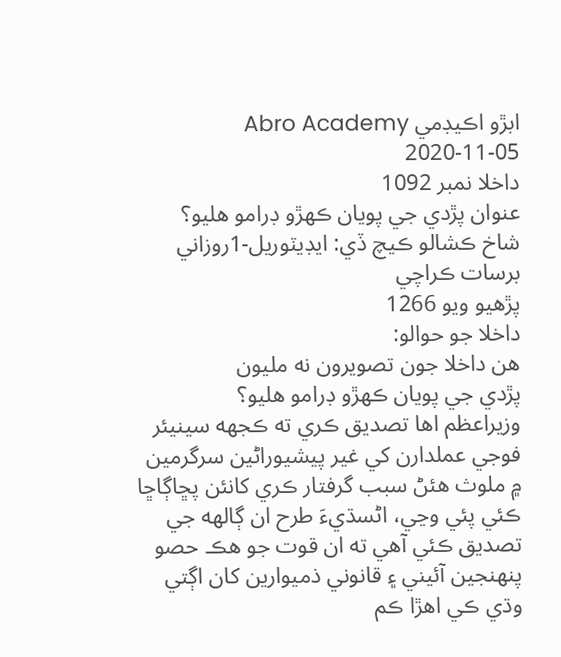ابڙو اڪيڊمي Abro Academy
2020-11-05
داخلا نمبر 1092
عنوان پڙدي جي پويان ڪهڙو ڊرامو هليو؟
شاخ ڪشالو ڪيچ ڏي: ايڊيٽوريل-1روزاني برسات ڪراچي
پڙهيو ويو 1266
داخلا جو حوالو:
هن داخلا جون تصويرون نه مليون
پڙدي جي پويان ڪهڙو ڊرامو هليو؟
وزيراعظم اها تصديق ڪري ته ڪجهه سينيئر فوجي عملدارن کي غير پيشيوراڻين سرگرمين ۾ ملوث هئڻ سبب گرفتار ڪري کانئن پڇاڳاڇا ڪئي پئي وڃي، اڻسڌيءَ طرح ان ڳالهه جي تصديق ڪئي آهي ته ان قوت جو هڪ حصو پنهنجين آئيني ۽ قانوني ذميوارين کان اڳتي وڌي ڪي اهڙا ڪم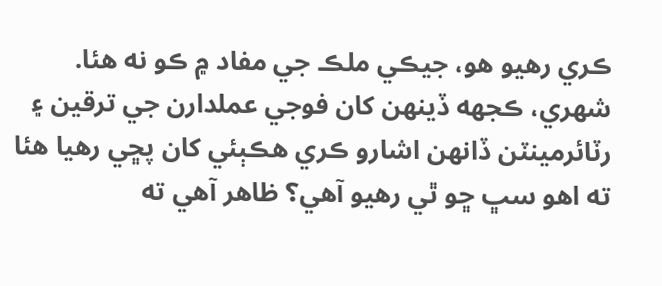ڪري رهيو هو، جيڪي ملڪ جي مفاد ۾ ڪو نه هئا. شهري، ڪجهه ڏينهن کان فوجي عملدارن جي ترقين ۽ رٽائرمينٽن ڏانهن اشارو ڪري هڪٻئي کان پڇي رهيا هئا ته اهو سڀ ڇو ٿي رهيو آهي؟ ظاهر آهي ته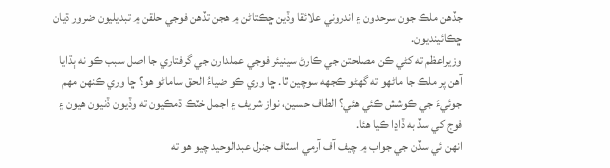جڏهن ملڪ جون سرحدون ۽ اندروني علائقا وڏين ڇڪتاڻن ۾ هجن تڏهن فوجي حلقن ۾ تبديليون ضرور ڌيان ڇڪائينديون.
وزيراعظم ته کڻي ڪن مصلحتن جي ڪارڻ سينيئر فوجي عملدارن جي گرفتاري جا اصل سبب ڪو نه ٻڌايا آهن پر ملڪ جا ماڻهو ته گهڻو ڪجهه سوچين ٿا. ڇا وري ڪو ضياءُ الحق ساماڻو هو؟ ڇا وري ڪنهن مهم جوئيءَ جي ڪوشش ڪئي هئي؟ الطاف حسين، نواز شريف ۽ اجمل خٽڪ ڌمڪيون ته وڏيون ڏنيون هيون ۽ فوج کي سڏ به ڏاڍا ڪيا هئا.
انهن ئي سڏن جي جواب ۾ چيف آف آرمي اسٽاف جنرل عبدالوحيد چيو هو ته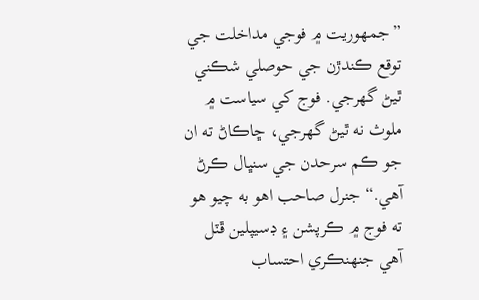”جمهوريت ۾ فوجي مداخلت جي توقع ڪندڙن جي حوصلي شڪني ٿيڻ گهرجي. فوج کي سياست ۾ ملوث نه ٿيڻ گهرجي، ڇاڪاڻ ته ان جو ڪم سرحدن جي سنڀال ڪرڻ آهي.“ جنرل صاحب اهو به چيو هو ته فوج ۾ ڪرپشن ۽ ڊسيپلين ڦٽل آهي جنهنڪري احتساب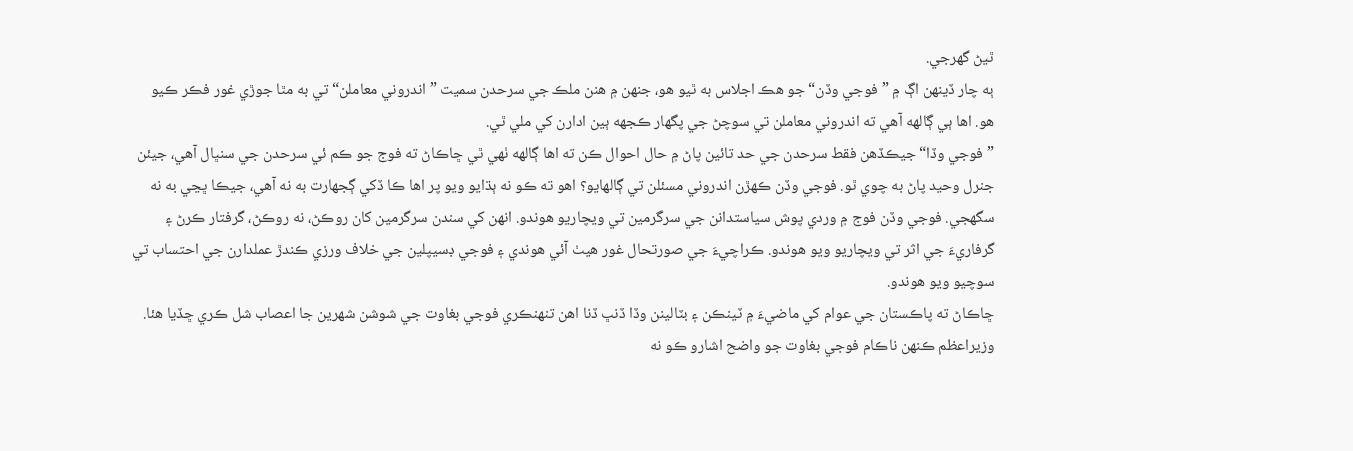ٿيڻ گهرجي.
ٻه چار ڏينهن اڳ ۾ ”فوجي وڏن“ جو هڪ اجلاس به ٿيو هو، جنهن ۾ هنن ملڪ جي سرحدن سميت ”اندروني معاملن“ تي به مٿا جوڙي غور فڪر ڪيو هو. اها ٻي ڳالهه آهي ته اندروني معاملن تي سوچڻ جي پگهار ڪجهه ٻين ادارن کي ملي ٿي.
”فوجي وڏا“ جيڪڏهن فقط سرحدن جي حد تائين پاڻ ۾ حال احوال ڪن ته اها ڳالهه ٺهي ٿي ڇاڪاڻ ته فوج جو ڪم ئي سرحدن جي سنڀال آهي، جيئن جنرل وحيد پاڻ به چوي ٿو. فوجي وڏن ڪهڙن اندروني مسئلن تي ڳالهايو؟ اهو ته ڪو نه ٻڌايو ويو پر اها ڪا ڏکي ڳجهارت به نه آهي، جيڪا ڀڃي به نه سگهجي. فوجي وڏن فوج ۾ وردي پوش سياستدانن جي سرگرمين تي ويچاريو هوندو. انهن کي سندن سرگرمين کان روڪڻ، نه روڪڻ، گرفتار ڪرڻ ۽ گرفاريءَ جي اثر تي ويچاريو ويو هوندو. ڪراچيءَ جي صورتحال غور هيٺ آئي هوندي ۽ فوجي ڊسيپلين جي خلاف ورزي ڪندڙ عملدارن جي احتساب تي سوچيو ويو هوندو.
ڇاڪاڻ ته پاڪستان جي عوام کي ماضيءَ ۾ ٽينڪن ۽ بٽالينن وڏا ڏنڀ ڏنا اهن تنهنڪري فوجي بغاوت جي شوشن شهرين جا اعصاب شل ڪري ڇڏيا هئا. وزيراعظم ڪنهن ناڪام فوجي بغاوت جو واضح اشارو ڪو نه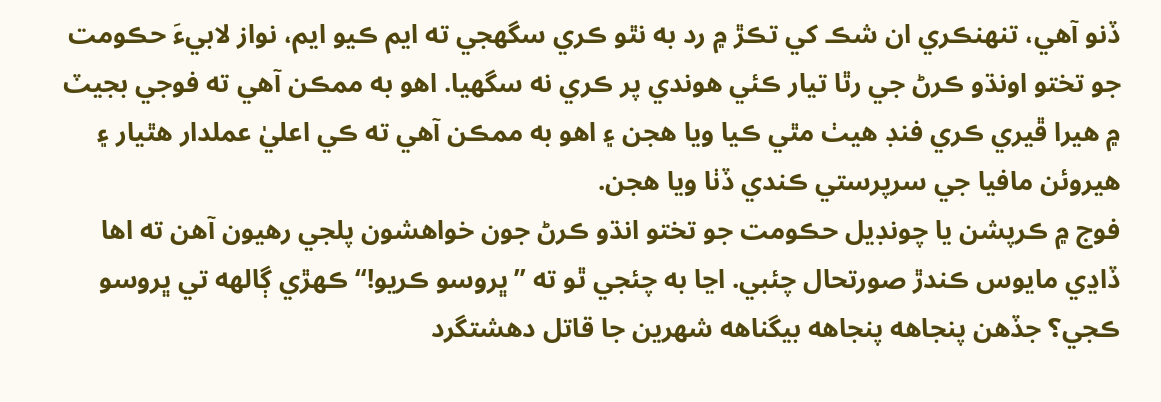ڏنو آهي، تنهنڪري ان شڪ کي تڪڙ ۾ رد به نٿو ڪري سگهجي ته ايم ڪيو ايم، نواز لابيءَ حڪومت جو تختو اونڌو ڪرڻ جي رٿا تيار ڪئي هوندي پر ڪري نه سگهيا. اهو به ممڪن آهي ته فوجي بجيٽ ۾ هيرا ڦيري ڪري فنڊ هيٺ مٿي ڪيا ويا هجن ۽ اهو به ممڪن آهي ته ڪي اعليٰ عملدار هٿيار ۽ هيروئن مافيا جي سرپرستي ڪندي ڏٺا ويا هجن.
فوج ۾ ڪرپشن يا چونڊيل حڪومت جو تختو انڌو ڪرڻ جون خواهشون پلجي رهيون آهن ته اها ڏاڍي مايوس ڪندڙ صورتحال چئبي. اڃا به چئجي ٿو ته ”ڀروسو ڪريو!“ ڪهڙي ڳالهه تي ڀروسو ڪجي؟ جڏهن پنجاهه پنجاهه بيگناهه شهرين جا قاتل دهشتگرد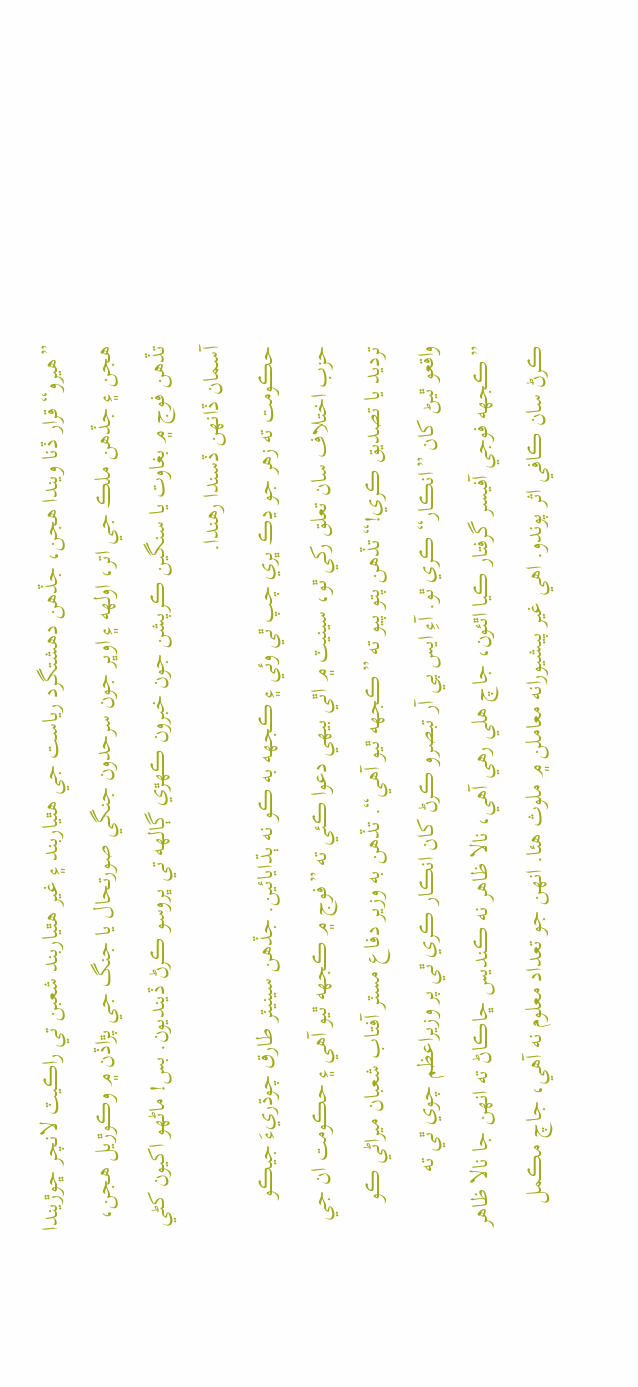”هيرو“ قرار ڏنا ويندا هجن، جڏهن دهشتگرد رياست جي هٿياربند ۽ غير هٿياربند شعبن تي راڪيٽ لانچر ڇوڙيندا هجن ۽ جڏهن ملڪ جي اتر، اولهه ۽ اوڀر جون سرحدون جنگي صورتحال يا جنگ جي پڙاڏن ۾ وڪوڙيل هجن، تڏهن فوج ۾ بغاوت يا سنگين ڪرپشن جون خبرون ڪهڙي ڳالهه تي ڀروسو ڪرڻ ڏينديون. بس! ماڻهو اکيون کڻي آسمان ڏانهن ڏسندا رهندا.
حڪومت ته زهر جو ڍڪ ڀري چپ ٿي وئي ۽ ڪجهه به ڪو نه ٻڌايائين. جڏهن سينيٽر طارق چوڌريءَ جيڪو حزب اختلاف سان تعلق رکي ٿو، سينيٽ ۾ اٿي بيهي دعوا ڪئي ته ”فوج ۾ ڪجهه ٿيو آهي ۽ حڪومت ان جي ترديد يا تصديق ڪري!“ تڏهن پتو پيو ته ”ڪجهه ٿيو آهي“. تڏهن به وزير دفاع مسٽر آفتاب شعبان ميراڻي ڪو واقعو ٿيڻ کان ”انڪار“ ڪري ٿو. آءِ ايس پي آر تبصرو ڪرڻ کان انڪار ڪري ٿي پر وزيراعظم چوي ٿي ته ”ڪجهه فوجي آفيسر گرفتار ڪيا اٿئون، جاچ هلي رهي آهي، نالا ظاهر نه ڪنديس ڇاڪاڻ ته انهن جا نالا ظاهر ڪرڻ سان ڪافي اثر پوندو. اهي غير پيشيورانه معاملن ۾ ملوث هئا. انهن جو تعداد معلوم نه آهي، جاچ مڪمل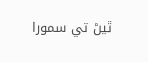ٿيڻ تي سمورا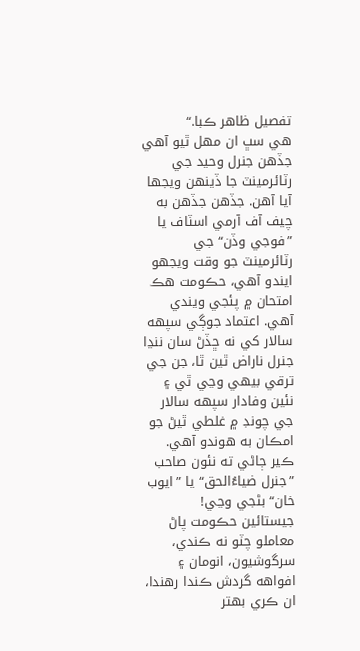تفصيل ظاهر ڪبا.“
هي سڀ ان مهل ٿيو آهي جڏهن جنرل وحيد جي رٽائرمينٽ جا ڏينهن ويجها آيا آهن. جڏهن جڏهن به چيف آف آرمي اسٽاف يا ”فوجي وڏن“ جي رٽائرمينٽ جو وقت ويجهو ايندو آهي، حڪومت هڪ امتحان ۾ پئجي ويندي آهي. اعتماد جوڳي سپهه سالار کي نه ڇڏڻ سان ننڍا جنرل ناراض ٿين ٿا، جن جي ترقي بيهي وڃي ٿي ۽ نئين وفادار سپهه سالار جي چونڊ ۾ غلطي ٿيڻ جو امڪان به هوندو آهي. ڪير ڄاڻي ته نئون صاحب ”جنرل ضياءُالحق“ يا ”ايوب خان“ بڻجي وڃي!
جيستائين حڪومت پاڻ معاملو چٽو نه ڪندي، سرگوشيون، انومان ۽ افواهه گردش ڪندا رهندا، ان ڪري بهتر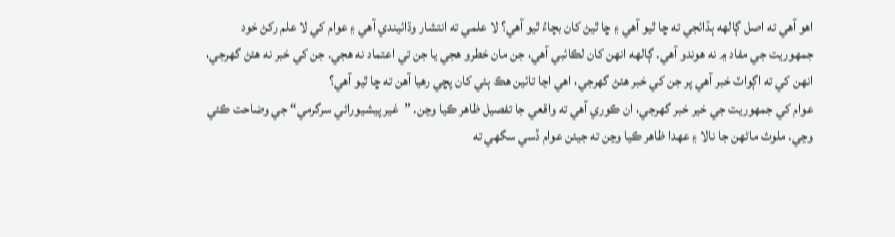اهو آهي ته اصل ڳالهه ٻڌائجي ته ڇا ٿيو آهي ۽ ڇا ٿيڻ کان بچاءُ ٿيو آهي؟ لا علمي ته انتشار وڌائيندي آهي ۽ عوام کي لا علم رکڻ خود جمهوريت جي مفاد ۾ نه هوندو آهي. ڳالهه انهن کان لڪائبي آهي، جن مان خطرو هجي يا جن تي اعتماد نه هجي. جن کي خبر نه هئڻ گهرجي، انهن کي ته اڳواٽ خبر آهي پر جن کي خبر هئڻ گهرجي، اهي اڃا تائين هڪ ٻئي کان پڇي رهيا آهن ته ڇا ٿيو آهي؟
عوام کي جمهوريت جي خير خبر گهرجي، ان ڪوري آهي ته واقعي جا تفصيل ظاهر ڪيا وڃن. ”غير پيشيوراڻي سرگرمي“ جي وضاحت ڪئي وڃي. ملوث ماڻهن جا نالا ۽ عهدا ظاهر ڪيا وڃن ته جيئن عوام ڏسي سگهي ته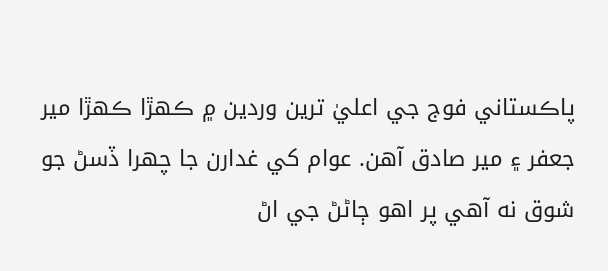پاڪستاني فوج جي اعليٰ ترين وردين ۾ ڪهڙا ڪهڙا مير جعفر ۽ مير صادق آهن. عوام کي غدارن جا چهرا ڏسڻ جو شوق نه آهي پر اهو ڄاڻڻ جي اڻ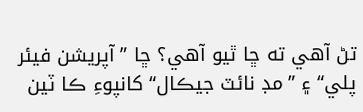تڻ آهي ته ڇا ٿيو آهي؟ ڇا ”آپريشن فيئر پلي“ ۽ ”مڊ نائٽ جيڪال“ کانپوءِ ڪا ٽين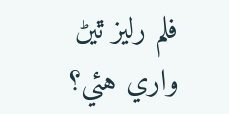فلم رليز ٿيڻ واري هئي؟